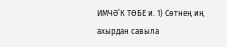ИМЧӘ’К ТӨБЕ и. 1) Сөтнең иң ахырдан савыла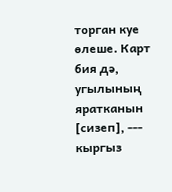торган куе өлеше. Карт бия дә, угылының яратканын [сизеп], --- кыргыз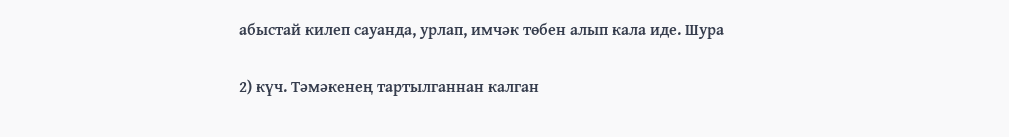абыстай килеп сауанда, урлап, имчәк төбен алып кала иде. Шура

2) күч. Тәмәкенең тартылганнан калган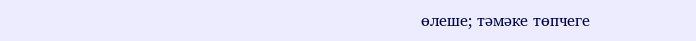өлеше; тәмәке төпчеге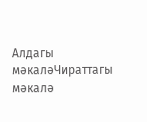Алдагы мәкаләЧираттагы мәкалә